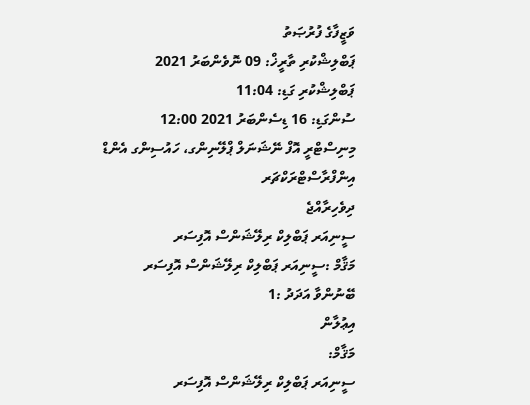ވަޒީފާގެ ފުރުޞަތު
ޕަބްލިޝްކުރި ތާރީޚް: 09 ނޮވެންބަރު 2021
ޕަބްލިޝްކުރި ގަޑި: 11:04
ސުންގަޑި: 16 ޑިސެންބަރު 2021 12:00
މިނިސްޓްރީ އޮފް ނޭޝަނަލް ޕްލޭނިންގ، ހައުސިންގ އެންޑް އިންފްރާސްޓްރަކްޗަރ
ދިވެހިރާއްޖެ
ސީނިއަރ ޕަބްލިކް ރިލޭޝަންސް އޮފިސަރ
މަޤާމް :ސީނިއަރ ޕަބްލިކް ރިލޭޝަންސް އޮފިސަރ
ބޭނުންވާ އަދަދު :1
އިޢުލާން
މަޤާމް:
ސީނިއަރ ޕަބްލިކް ރިލޭޝަންސް އޮފިސަރ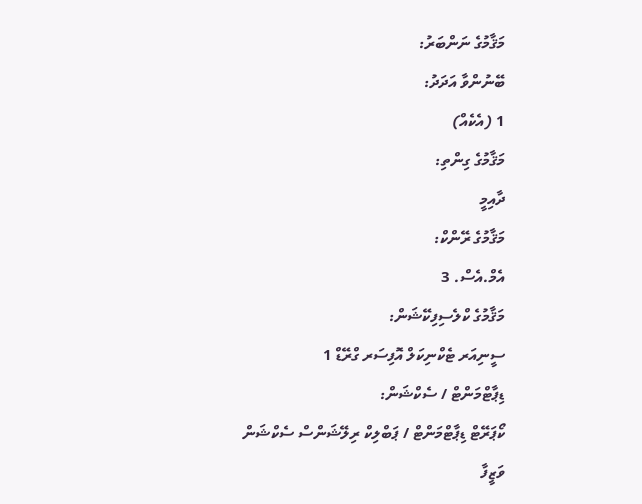މަޤާމުގެ ނަންބަރު:
ބޭނުންވާ އަދަދު:
1 (އެކެއް)
މަޤާމުގެ ގިންތި:
ދާއިމީ
މަޤާމުގެ ރޭންކް:
އެމް.އެސް. 3
މަޤާމުގެ ކްލެސިފިކޭޝަން:
ސީނިއަރ ޓެކްނިކަލް އޮފިސަރ ގްރޭޑް 1
ޑިޕާޓްމަންޓް / ސެކްޝަން:
ކޯޕަރޭޓް ޑިޕާޓްމަންޓް / ޕަބްލިކް ރިލޭޝަންސް ސެކްޝަން
ވަޒީފާ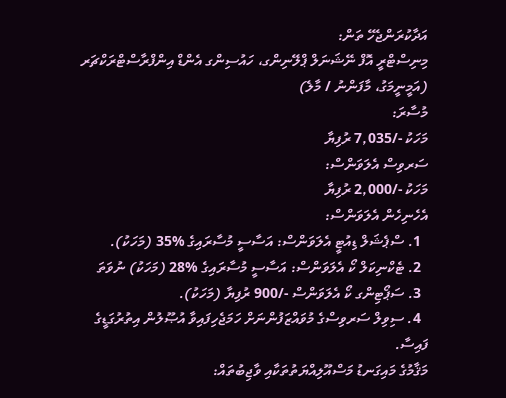އަދާކުރަންޖެހޭ ތަން:
މިނިސްޓްރީ އޮފް ނޭޝަނަލް ޕްލޭނިންގ، ހައުސިންގ އެންޑް އިންފްރާސްޓްރަކްޗަރ (އަމީނީމަގު، މާފަންނު / މާލެ)
މުސާރަ:
މަހަކު -/7,035 ރުފިޔާ
ސަރވިސް އެލަވަންސް:
މަހަކު -/2,000 ރުފިޔާ
އެހެނިހެން އެލަވަންސް:
  1. ސްޕެޝަލް ޑިއުޓީ އެލަވަންސް: އަސާސީ މުސާރައިގެ %35 (މަހަކު).
  2. ޓެކްނިކަލް ކޯ އެލަވަންސް: އަސާސީ މުސާރައިގެ %28 (މަހަކު) ނުވަތަ
  3. ސަޕޯޓިންގ ކޯ އެލަވަންސް -/900 ރުފިޔާ (މަހަކު).
  4. ސިވިލް ސަރވިސްގެ މުވައްޒަފުންނަށް ހަމަޖެހިފައިވާ އުޞޫލުން އިތުރުގަޑީގެ ފައިސާ.
މަޤާމުގެ މައިގަނޑު މަސްއޫލިއްޔަތުތަކާއި ވާޖިބުތައް: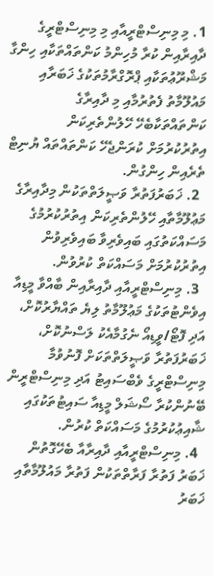1. މި މިނިސްޓްރީއާއި މި މިނިސްޓްރީގެ ދާއިރާއިން ކުރާ މުހިންމު ކަންތައްތަކާއި ހިންގާ މަޝްރޫޢުތަކާއި ޕްރޮގްރާމުތަކުގެ ޚަބަރާއި މައުލޫމާތު ފެތުރުމާއި މި ދާއިރާގެ ކަންތައްތަކާބެހޭ ހޭލުންތެރިކަން އިތުރުކުރުމަށް ކުރަންޖެހޭ ކަންތައްތައް ޔުނިޓް ތެރެއިން ހިންގުން.
  2. ޚަބަރުފަތުރާ ވަޞީލަތްތަކުން މިދާއިރާގެ މަޢުލޫމާތާއި ހޭލުންތެރިކަން އިތުރުކުރުމުގެ މަސައްކަތުގައި ބައިވެރިވާ ބައިވެރިވުން އިތުރުކުރުމަށް މަސައްކަތް ކުރުވުން.
  3. މިނިސްޓްރީއާއި ދާއިރާއިން ބާއްވާ މީޑިއާ އިވެންޓުތަކުގެ މަޢުލޫމާތު ލިޔެ ތައްޔާރުކޮށް، އަދި ފޮޓޯ/ވީޑިއޯ ނެގުމާއެކު ލަސްނުކޮށް، ޚަބަރުފަތުރާ ވަޞީލަތްތަކަށް ފޮނުވުމާ މިނިސްޓްރީގެ ވެބްސައިޓު އަދި މިނިސްޓްރީން ބޭނުންކުރާ ސޯޝަލް މީޑިއާ ސައިޓުތަކުގައި ޝާއިޢުކުރުމުގެ މަސައްކަތް ކުރުން.
  4. މިނިސްޓްރީއާއި ދާއިރާއާ ބެހޭގޮތުން ޚަބަރު ފަތުރާ ފަރާތްތަކުން ފަތުރާ މައުލޫމާތާއި ޚަބަރު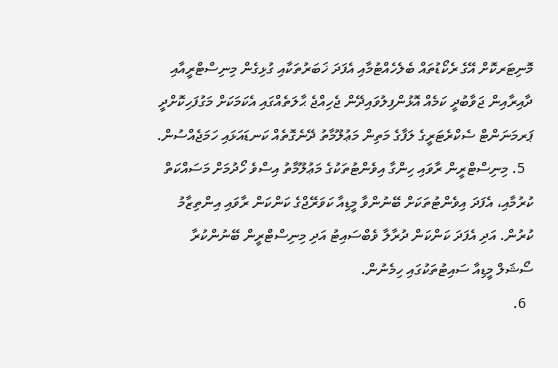މޮނިޓަރކޮށް އޭގެ ރެކޯޑުތައް ބެލެހެއްޓުމާއި އެފަދަ ޚަބަރުތަކާއި ގުޅިގެން މިނިސްޓްރީއާއި ދާއިރާއިން ޖަވާބުދީ ކަމެއް އޮޅުންފިލުވައިދޭން ޖެހިއްޖެ ޙާލަތެއްގައި އެކަމަކަށް މަގުފަހިކޮށްދީ ޕަރމަނަންޓް ސެކްރެޓަރީގެ ލަފާގެ މަތިން މަޢުލޫމާތު ދޭނެގޮތެއް ކަނޑައަޅައި ހަމަޖެއްސުން.
  5. މިނިސްޓްރީން ރާވައި ހިންގާ އިވެންޓުތަކުގެ މަޢުލޫމާތު އިސްވެ ހޯދުމަށް މަސައްކަތް ކުރުމާއި، އެފަދަ އިވެންޓުތަކަށް ބޭނުންވާ މީޑިއާ ކަވަރޭޖްގެ ކަންކަން ރާވައި އިންތިޒާމު ކުރުން. އަދި އެފަދަ ކަންކަން ދުރާލާ ވެބްސައިޓު އަދި މިނިސްޓްރީން ބޭނުންކުރާ ސޯޝަލް މީޑިއާ ސައިޓުތަކުގައި ހިމެނުން.
  6.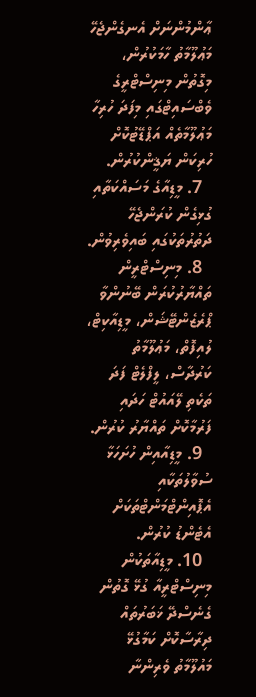ޢާންމުންނަށް އެނގެންޖެހޭ މަޢުލޫމާތު ހާމަކުރުން، މިގޮތުން މިނިސްޓްރީގެ ވެބްސައިޓްގައި މިފަދަ ހުރިހާ މަޢުލޫމާތެއް އަޕްޑޭޓުކޮށް ހުރިކަން ޔަޤީންކުރުން.
  7. މީޑިއާގެ މަސައްކަތާއި ގުޅިގެން ކުރަންޖެހޭ ދަތުރުތަކުގައި ބައިވެރިވުން.
  8. މިނިސްޓްރީން ތައްޔާރުކުރަން ބޭނުންވާ ޕްރެޒެންޓޭޝަން، މީޑިއާކިޓް، ލުއިފޮތް، މަޢުލޫމާތު ކަރުދާސް، ލީފްލެޓް ފަދަ ތަކެތި ލޭއައުޓް ހަދައި ފަރުމާކޮށް ތައްޔާރު ކުރުން.
  9. މީޑިއާއިން ހުށަހަޅާ ސުވާލުތަކާއި އެޕޮއިންޓްމަންޓްތަކަށް އެޓެންޑު ކުރުން.
  10. މީޑިއާތަކުން މިނިސްޓްރީއާ ގުޅޭ ގޮތުން ގެނެސްދޭ ޚަބަރުތައް ދިރާސާކޮށް ކަމާގުޅޭ މައުލޫމާތު ވެރިންނާ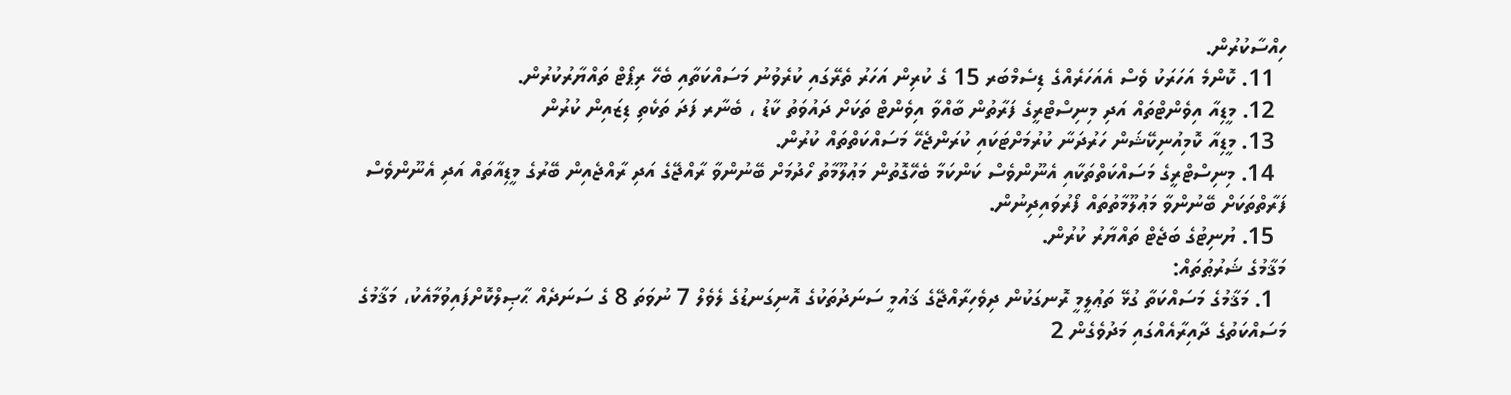ހިއްސާކުރުން.
  11. ކޮންމެ އަހަރަކު ވެސް އެއަހަރެއްގެ ޑިސެމްބަރ 15 ގެ ކުރިން އަހަރު ތެރޭގައި ކުރެވުނު މަސައްކަތާއި ބެހޭ ރިޕޯޓް ތައްޔާރުކުރުން.
  12. މީޑިއާ އިވެންޓްތައް އަދި މިނިސްޓްރީގެ ފަރާތުން ބާއްވާ އިވެންޓް ތަކަށް ދައުވަތު ކާޑު ، ބެނާރ ފަދަ ތަކެތި ޑިޒައިން ކުރުން
  13. މީޑިއާ ކޮމިއުނިކޭޝަން ހަރުދަނާ ކުރުމަށްޓަކައި ކުރަންޖެހޭ މަސައްކަތްތައް ކުރުން.
  14. މިނިސްޓްރީގެ މަސައްކަތްތަކާއި އެނޫންވެސް ކަންކަމާ ބެހޭގޮތުން މަޢުލޫމާތު ހޯދުމަށް ބޭނުންވާ ރާއްޖޭގެ އަދި ރާއްޖެއިން ބޭރުގެ މީޑިއާތައް އަދި އެނޫންވެސް ފަރާތްތަކަށް ބޭނުންވާ މަޢުލޫމާތުތައް ފޯރުވައިދިނުން.
  15. ޔުނިޓުގެ ބަޖެޓް ތައްޔާރު ކުރުން.
މަޤާމުގެ ޝަރުޠުތައް:
  1. މަޤާމުގެ މަސައްކަތާ ގުޅޭ ތަޢުލީމީ ރޮނގަކުން ދިވެހިރާއްޖޭގެ ޤައުމީ ސަނަދުތަކުގެ އޮނިގަނޑުގެ ލެވެލް 7 ނުވަތަ 8 ގެ ސަނަދެއް ޙާޞިލްކޮށްފައިވުމާއެކު، މަޤާމުގެ މަސައްކަތުގެ ދާއިރާއެއްގައި މަދުވެގެން 2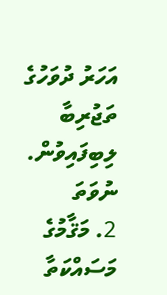އަހަރު ދުވަހުގެ ތަޖުރިބާ ލިބިފައިވުން.
ނުވަތަ
2. މަޤާމުގެ މަސައްކަތާ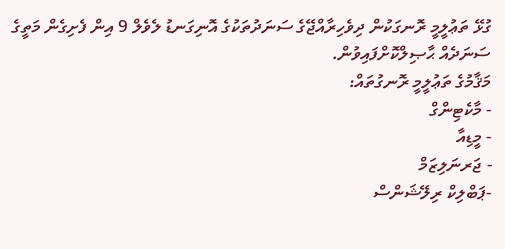ގުޅޭ ތަޢުލީމީ ރޮނގަކުން ދިވެހިރާއްޖޭގެ ސަނަދުތަކުގެ އޮނިގަނޑު ލެވެލް 9 އިން ފެށިގެން މަތީގެ ސަނަދެއް ޙާޞިލްކޮށްފައިވުން.
މަޤާމުގެ ތަޢުލީމީ ރޮނގުތައް:
- މާކެޓިންގް
- މީޑިއާ
- ޖަރނަލިޒަމް
-ޕަބްލިކް ރިލޭޝަންސް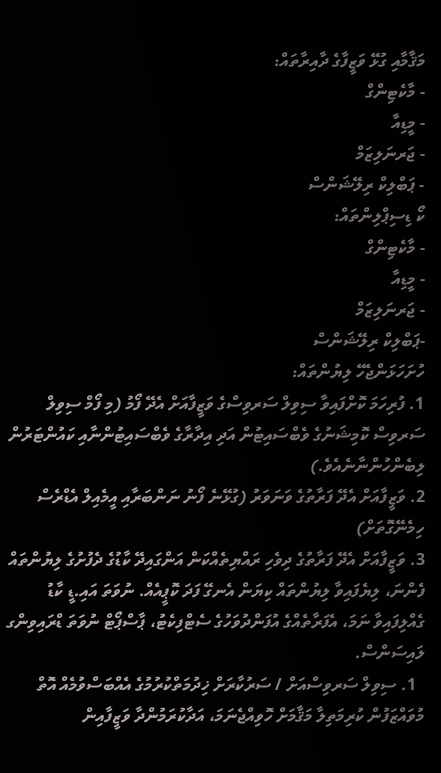މަޤާމާއި ގުޅޭ ވަޒީފާގެ ދާއިރާތައް:
- މާކެޓިންގް
- މީޑިއާ
- ޖަރނަލިޒަމް
- ޕަބްލިކް ރިލޭޝަންސް
ކޯ ޑިސިޕްލިންތައް:
- މާކެޓިންގް
- މީޑިއާ
- ޖަރނަލިޒަމް
-ޕަބްލިކް ރިލޭޝަންސް
ހުށަހަޅަންޖެހޭ ލިޔުންތައް:
1. ފުރިހަމަ ކޮށްފައިވާ ސިވިލް ސަރވިސްގެ ވަޒީފާއަށް އެދޭ ފޯމު (މި ފޯމް ސިވިލް ސަރވިސް ކޮމިޝަނުގެ ވެބްސައިޓުން އަދި އިދާރާގެ ވެބްސައިޓުންނާއި ކައުންޓަރުން ލިބެންހުންނާނެއެވެ.)
2. ވަޒީފާއަށް އެދޭ ފަރާތުގެ ވަނަވަރު (ގުޅޭނެ ފޯނު ނަންބަރާއި އީމެއިލް އެޑްރެސް ހިމެނޭގޮތަށް)
3. ވަޒީފާއަށް އެދޭ ފަރާތުގެ ދިވެހި ރައްޔިތެއްކަން އަންގައިދޭ ކާޑުގެ ދެފުށުގެ ލިޔުންތައް ފެންނަ، ލިޔެފައިވާ ލިޔުންތައް ކިޔަން އެނގޭ ފަދަ ކޮޕީއެއް. ނުވަތަ އައި.ޑީ ކާޑު ގެއްލިފައިވާ ނަމަ، އެފަރާތެއްގެ އުފަންދުވަހުގެ ސެޓްފިކެޓު، ޕާސްޕޯޓް ނުވަތަ ޑްރައިވިންގ ލައިސަންސް.
  1. ސިވިލް ސަރވިސްއަށް / ސަރުކާރަށް ޚިދުމަތްކުރުމުގެ އެއްބަސްވުމެއް އޮތް މުވައްޒަފުން ކުރިމަތިލާ މަޤާމަށް ހޮވިއްޖެނަމަ، އަދާކުރަމުންދާ ވަޒީފާއިން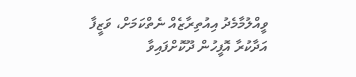ވީއްލުމާމެދު އިއުތިރާޒެއް ނެތްކަމަށް، ވަޒީފާ އަދާކުރާ އޮފީހުން ދޫކޮށްފައިވާ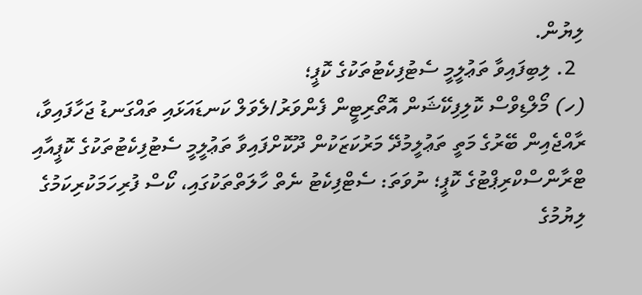ލިޔުން.
  2. ލިބިފައިވާ ތަޢުލީމީ ސެޓުފިކެޓުތަކުގެ ކޮޕީ؛
(ހ) މޯލްޑިވްސް ކޮލިފިކޭޝަން އޮތޯރިޓީން ފެންވަރު/ލެވަލް ކަނޑައަޅައި ތައްގަނޑު ޖަހާފައިވާ، ރާއްޖެއިން ބޭރުގެ މަތީ ތަޢުލީމުދޭ މަރުކަޒަކުން ދޫކޮށްފައިވާ ތަޢުލީމީ ސެޓުފިކެޓުތަކުގެ ކޮޕީއާއި ޓްރާންސްކްރިޕްޓުގެ ކޮޕީ؛ ނުވަތަ: ސެޓްފިކެޓު ނެތް ހާލަތްތަކުގައި، ކޯސް ފުރިހަމަކުރިކަމުގެ ލިޔުމުގެ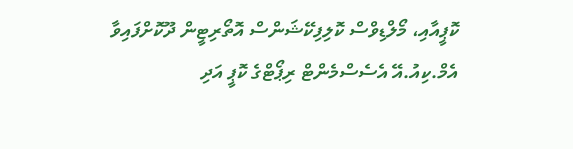ކޮޕީއާއި، މޯލްޑިވްސް ކޮލިފިކޭޝަންސް އޮތޯރިޓީން ދޫކޮށްފައިވާ އެމް.ކިއު.އޭ އެސެސްމެންޓް ރިޕޯޓްގެ ކޮޕީ އަދި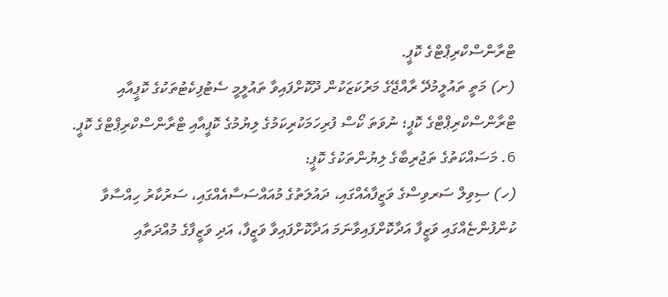ޓްރާންސްކްރިޕްޓްގެ ކޮޕީ.
(ށ) މަތީ ތައުލީމުދޭ ރާއްޖޭގެ މަރުކަޒަކުން ދޫކޮށްފައިވާ ތައުލީމީ ސެޓުފިކެޓުތަކުގެ ކޮޕީއާއި ޓްރާންސްކްރިޕްޓްގެ ކޮޕީ؛ ނުވަތަ ކޯސް ފުރިހަމަކުރިކަމުގެ ލިޔުމުގެ ކޮޕީއާއި ޓްރާންސްކްރިޕްޓްގެ ކޮޕީ.
6. މަސައްކަތުގެ ތަޖުރިބާގެ ލިޔުންތަކުގެ ކޮޕީ:
(ހ) ސިވިލް ސަރވިސްގެ ވަޒީފާއެއްގައި، ދައުލަތުގެ މުއައްސަސާއެއްގައި، ސަރުކާރު ހިއްސާވާ ކުންފުންޏެއްގައި ވަޒީފާ އަދާކޮށްފައިވާނަމަ އަދާކޮށްފައިވާ ވަޒީފާ، އަދި ވަޒީފާގެ މުއްދަތާއި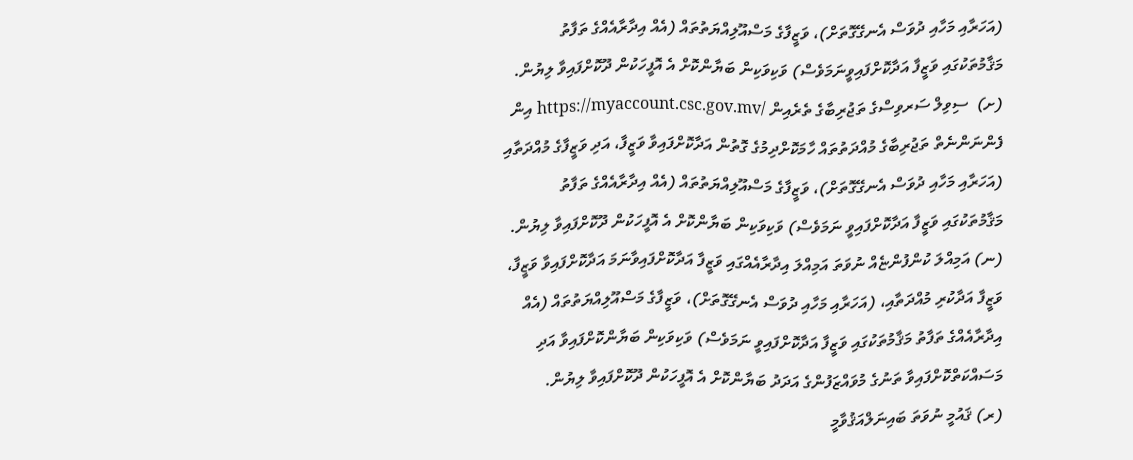(އަހަރާއި މަހާއި ދުވަސް އެނގޭގޮތަށް)، ވަޒީފާގެ މަސްއޫލިއްޔަތުތައް (އެއް އިދާރާއެއްގެ ތަފާތު މަޤާމުތަކުގައި ވަޒީފާ އަދާކޮށްފައިވީނަމަވެސް) ވަކިވަކިން ބަޔާންކޮށް އެ އޮފީހަކުން ދޫކޮށްފައިވާ ލިޔުން.
(ށ)  ސިވިލް ސަރވިސްގެ ތަޖުރިބާގެ ތެރެއިން /https://myaccount.csc.gov.mv އިން ފެންނަންނެތް ތަޖުރިބާގެ މުއްދަތުތައް ހާމަކޮށްދިމުގެ ގޮތުން އަދާކޮށްފައިވާ ވަޒީފާ، އަދި ވަޒީފާގެ މުއްދަތާއި (އަހަރާއި މަހާއި ދުވަސް އެނގޭގޮތަށް)، ވަޒީފާގެ މަސްއޫލިއްޔަތުތައް (އެއް އިދާރާއެއްގެ ތަފާތު މަޤާމުތަކުގައި ވަޒީފާ އަދާކޮށްފައިވީ ނަމަވެސް) ވަކިވަކިން ބަޔާންކޮށް އެ އޮފީހަކުން ދޫކޮށްފައިވާ ލިޔުން.
(ނ) އަމިއްލަ ކުންފުންޏެއް ނުވަތަ އަމިއްލަ އިދާރާއެއްގައި ވަޒީފާ އަދާކޮށްފައިވާނަމަ އަދާކޮށްފައިވާ ވަޒީފާ، ވަޒީފާ އަދާކުރި މުއްދަތާއި، (އަހަރާއި މަހާއި ދުވަސް އެނގޭގޮތަށް)، ވަޒީފާގެ މަސްއޫލިއްޔަތުތައް (އެއް އިދާރާއެއްގެ ތަފާތު މަޤާމުތަކުގައި ވަޒީފާ އަދާކޮށްފައިވީ ނަމަވެސް) ވަކިވަކިން ބަޔާންކޮށްފައިވާ އަދި މަސައްކަތްކޮށްފައިވާ ތަނުގެ މުވައްޒަފުންގެ އަދަދު ބަޔާންކޮށް އެ އޮފީހަކުން ދޫކޮށްފައިވާ ލިޔުން.
(ރ) ޤައުމީ ނުވަތަ ބައިނަލްއަޤުވާމީ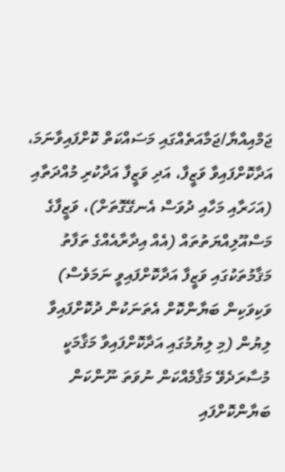ޖަމްއިއްޔާ/ޖަމާއަތެއްގައި މަސައްކަތް ކޮށްފައިވާނަމަ، އަދާކޮށްފައިވާ ވަޒީފާ، އަދި ވަޒީފާ އަދާކުރި މުއްދަތާއި (އަހަރާއި މަހާއި ދުވަސް އެނގޭގޮތަށް)، ވަޒީފާގެ މަސްއޫލިއްޔަތުތައް (އެއް އިދާރާއެއްގެ ތަފާތު މަޤާމުތަކުގައި ވަޒީފާ އަދާކޮށްފައިވީ ނަމަވެސް) ވަކިވަކިން ބަޔާންކޮށް އެތަނަކުން ދުކޮށްފައިވާ ލިޔުން (މި ލިޔުމުގައި އަދާކޮށްފައިވާ މަޤާމަކީ މުސާރަދެވޭ މަޤާމެއްކަން ނުވަތަ ނޫންކަން ބަޔާންކޮށްފައި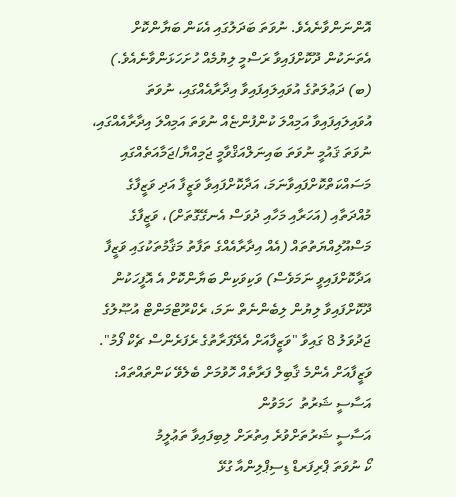އޮންނަންވާނެއެވެ. ނުވަތަ ބަދަލުގައި އެކަން ބަޔާންކޮށް އެތަނަކުން ދޫކޮށްފައިވާ ރަސްމީ ލިޔުމެއް ހުށަހަޅަންވާނެއެވެ.)
(ބ) ދަޢުލަތުގެ އުވައިލައިފައިވާ އިދާރާއެއްގައި، ނުވަތަ އުވައިލައިފައިވާ އަމިއްލަ ކުންފުންޏެއް ނުވަތަ އަމިއްލަ އިދާރާއެއްގައި، ނުވަތަ ޤައުމީ ނުވަތަ ބައިނަލްއަޤްވާމީ ޖަމިއްޔާ/ޖަމާއަތެއްގައި މަސައްކަތްކޮށްފައިވާނަމަ، އަދާކޮށްފައިވާ ވަޒީފާ އަދި ވަޒީފާގެ މުއްދަތާއި (އަހަރާއި މަހާއި ދުވަސް އެނގޭގޮތަށް)، ވަޒީފާގެ މަސްއޫލިއްޔަތުތައް (އެއް އިދާރާއެއްގެ ތަފާތު މަޤާމުތަކުގައި ވަޒީފާ އަދާކޮށްފައިވީ ނަމަވެސް) ވަކިވަކިން ބަޔާންކޮށް އެ އޮފީހަކުން ދޫކޮށްފައިވާ ލިޔުން ލިބެންނެތް ނަމަ، ރެކްރޫޓްމަންޓް އުޞޫލުގެ ޖަދުވަލު 8 ގައިވާ "ވަޒީފާއަށް އެދޭފަރާތުގެ ރެފަރެންސް ޗެކް ފޯމު".
ވަޒީފާއަށް އެންމެ ޤާބިލް ފަރާތެއް ހޮވުމަށް ބެލެވޭ ކަންތައްތައް:
އަސާސީ ޝަރުތު  ހަމަވުން
އަސާސީ ޝަރުތަށްވުރެ އިތުރަށް ލިބިފައިވާ ތަޢުލީމު
ކޯ ނުވަތަ ޕްރިފަރޑް ޑިސިޕްލިންއާ ގުޅޭ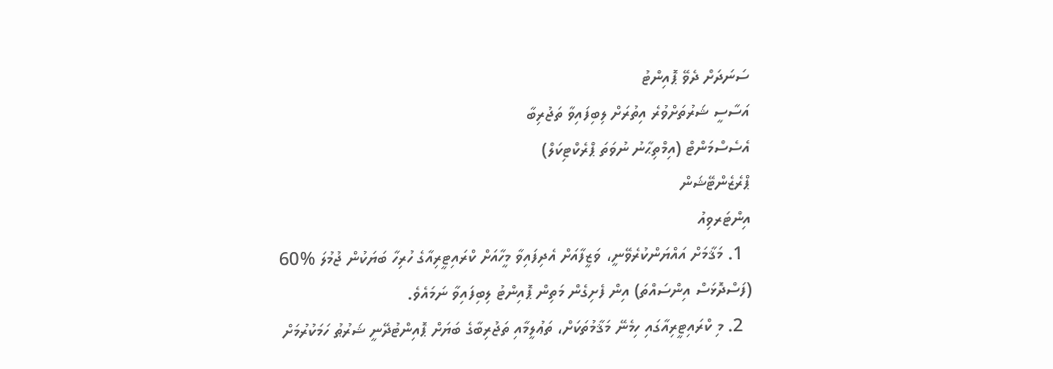ސަނަދަށް ދެވޭ ޕޮއިންޓު
އަސާސީ ޝަރުތަށްވުރެ އިތުރަށް ލިބިފައިވާ ތަޖުރިބާ
އެސެސްމަންޓް (އިމްތިޙާނު ނުވަތަ ޕްރެކްޓިކަލް)
ޕްރެޒެންޓޭޝަން
އިންޓަރވިއު
  1. މަޤާމަށް އައްޔަންކުރެވޭނީ، ވަޒީފާއަށް އެދިފައިވާ މީހާއަށް ކްރައިޓީރިއާގެ ހުރިހާ ބަޔަކުން ޖުމުލަ %60 (ފަސްދޮޅަސް އިންސައްތަ) އިން ފެށިގެން މަތިން ޕޮއިންޓު ލިބިފައިވާ ނަމައެވެ.
  2. މި ކްރައިޓީރިއާގައި ހިމެނޭ މަޤާމުތަކަށް، ތަޢުލީމާއި ތަޖުރިބާގެ ބަޔަށް ޕޮއިންޓުދޭނީ ޝަރުޠު ހަމަކުރުމަށް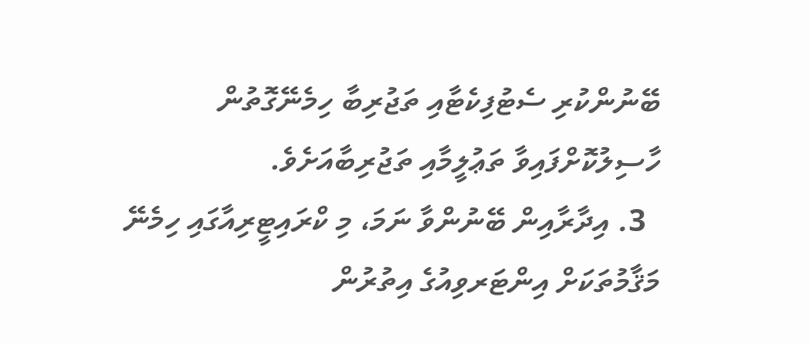ބޭނުންކުރި ސެޓުފިކެޓާއި ތަޖުރިބާ ހިމެނޭގޮތުން ހާސިލުކޮށްފައިވާ ތަޢުލީމާއި ތަޖުރިބާއަށެވެ.
  3. އިދާރާއިން ބޭނުންވާ ނަމަ، މި ކްރައިޓީރިއާގައި ހިމެނޭ މަޤާމުތަކަށް އިންޓަރވިއުގެ އިތުރުން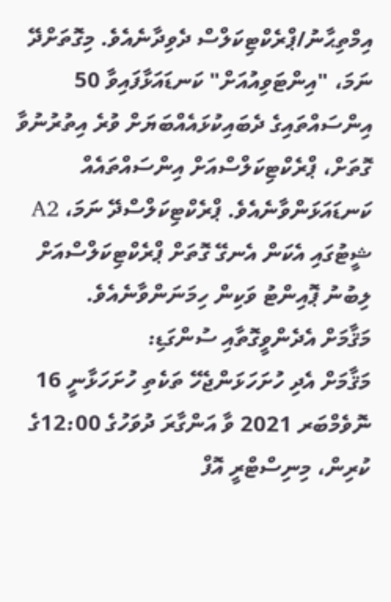އިމްތިޙާނު/ޕްރެކްޓިކަލްސް ދެވިދާނެއެވެ. މިގޮތަށްދޭ ނަމަ، "އިންޓަވިއުއަށް" ކަނޑައަޅާފައިވާ 50 އިންސައްތައިގެ ދެބައިކުޅައެއްބަޔަށް ވުރެ އިތުރުނުވާ ގޮތަށް، ޕްރެކްޓިކަލްސްއަށް އިންސައްތައެއް ކަނޑައަޅަންވާނެއެވެ. ޕްރެކްޓިކަލްސްދޭ ނަމަ، A2 ޝީޓުގައި އެކަން އެނގޭ ގޮތަށް ޕްރެކްޓިކަލްސްއަށް ލިބުނު ޕޮއިންޓު ވަކިން ހިމަނަންވާނެއެވެ.
މަޤާމަށް އެދެންވީގޮތާއި ސުންގަޑި:
މަޤާމަށް އެދި ހުށަހަޅަންޖެހޭ ތަކެތި ހުށަހަޅާނީ 16 ނޮވެމްބަރ 2021 ވާ އަންގާރަ ދުވަހުގެ 12:00ގެ ކުރިން، މިނިސްޓްރީ އޮފް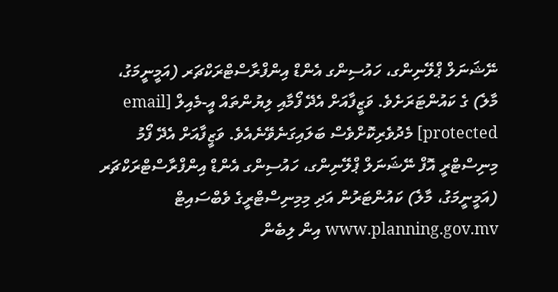ނޭޝަނަލް ޕްލޭނިންގ، ހައުސިންގ އެންޑް އިންފްރާސްޓްރަކްޗަރ (އަމީނީމަގު، މާލެ) ގެ ކައުންޓަރަށެވެ. ވަޒީފާއަށް އެދޭ ފޯމާއި ލިޔުންތައް އީ-މެއިލް [email protected] މެދުވެރިކޮށްވެސް ބަލައިގަނެވޭނެއެވެ. ވަޒީފާއަށް އެދޭ ފޯމު މިނިސްޓްރީ އޮފް ނޭޝަނަލް ޕްލޭނިންގ، ހައުސިންގ އެންޑް އިންފްރާސްޓްރަކްޗަރ (އަމީނީމަގު، މާލެ) ކައުންޓަރުން އަދި މިމިނިސްޓްރީގެ ވެބްސައިޓް www.planning.gov.mv އިން ލިބެން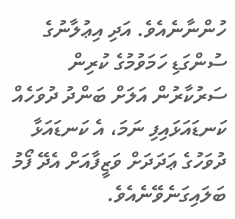ހުންނާނެއެވެ. އަދި އިޢުލާނުގެ ސުންގަޑި ހަމަވުމުގެ ކުރިން ސަރުކާރުން އަލަށް ބަންދު ދުވަހެއް ކަނޑައަޅައިފި ނަމަ، އެ ކަނޑައަޅާ ދުވަހުގެ ޢަދަދަށް ވަޒީފާއަށް އެދޭ ފޯމު ބަލައިގަނެވޭނެއެވެ.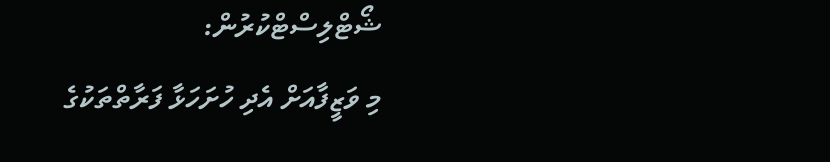ޝޯޓްލިސްޓްކުރުން:
މި ވަޒީފާއަށް އެދި ހުށަހަޅާ ފަރާތްތަކުގެ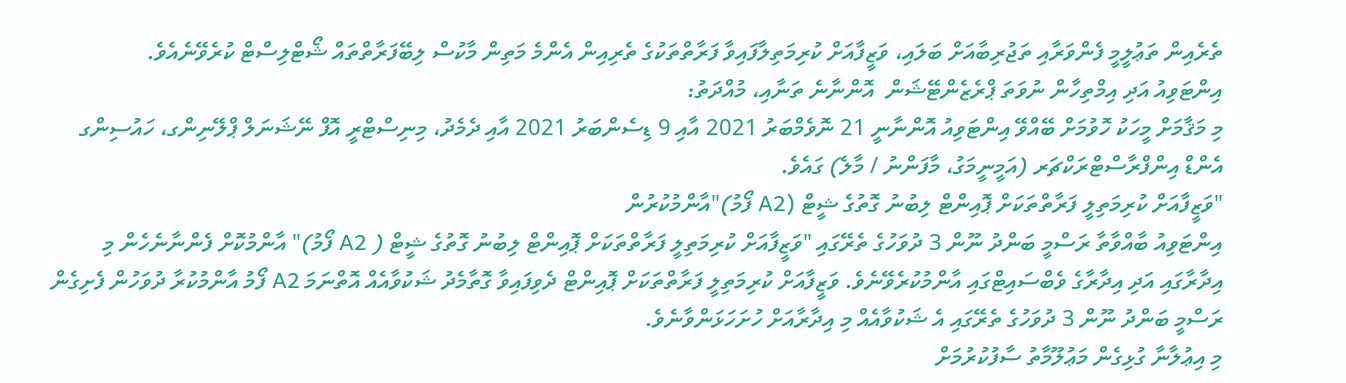ތެރެއިން ތަޢުލީމީ ފެންވަރާއި ތަޖުރިބާއަށް ބަލައި، ވަޒީފާއަށް ކުރިމަތިލާފައިވާ ފަރާތްތަކުގެ ތެރިއިން އެންމެ މަތިން މާކުސް ލިބޭފަރާތްތައް ޝޯޓްލިސްޓް ކުރެވޭނެއެވެ.
އިންޓަވިއު އަދި އިމްތިހާން ނުވަތަ ޕްރެޒެންޓޭޝަން  އޮންނާނެ ތަނާއި، މުއްދަތު:
މި މަޤާމަށް މީހަކު ހޮވުމަށް ބޭއްވޭ އިންޓަވިއު އޮންނާނީ 21 ނޮވެމްބަރު 2021 އާއި 9 ޑިސެންބަރު 2021 އާއި ދެމެދު، މިނިސްޓްރީ އޮފް ނޭޝަނަލް ޕްލޭނިންގ، ހައުސިންގ އެންޑް އިންފްރާސްޓްރަކްޗަރ (އަމީނީމަގު، މާފަންނު / މާލެ) ގައެވެ.
"ވަޒީފާއަށް ކުރިމަތިލީ ފަރާތްތަކަށް ޕޮއިންޓް ލިބުނު ގޮތުގެ ޝީޓް (A2 ފޯމު)"އާންމުކުރުން
އިންޓަވިއު ބާއްވާތާ ރަސްމީ ބަންދު ނޫން 3 ދުވަހުގެ ތެރޭގައި "ވަޒީފާއަށް ކުރިމަތިލީ ފަރާތްތަކަށް ޕޮއިންޓް ލިބުނު ގޮތުގެ ޝީޓް ( A2 ފޯމު)" އާންމުކޮށް ފެންނާނެހެން މި އިދާރާގައި އަދި އިދާރާގެ ވެބްސައިޓްގައި އާންމުކުރެވޭނެވެ. ވަޒީފާއަށް ކުރިމަތިލީ ފަރާތްތަކަށް ޕޮއިންޓް ދެވިފައިވާ ގޮތާމެދު ޝަކުވާއެއް އޮތްނަމަ A2 ފޯމު އާންމުކުރާ ދުވަހުން ފެށިގެން ރަސްމީ ބަންދު ނޫން 3 ދުވަހުގެ ތެރޭގައި އެ ޝަކުވާއެއް މި އިދާރާއަށް ހުށަހަޅަންވާނެވެ.
މި އިޢުލާނާ ގުޅިގެން މަޢުލޫމާތު ސާފުކުރުމަށް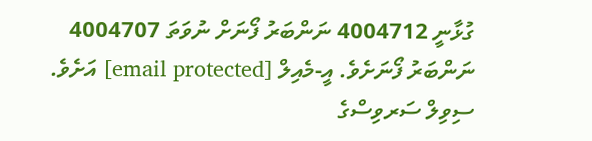ގުޅާނީ 4004712 ނަންބަރު ފޯނަށް ނުވަތަ 4004707 ނަންބަރު ފޯނަށެވެ. އީ-މެއިލް [email protected] އަށެވެ. ސިވިލް ސަރވިސްގެ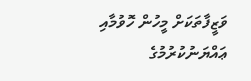ވަޒީފާތަކަށް މީހުން ހޮވުމާއި ޢައްޔަނުކުރުމުގެ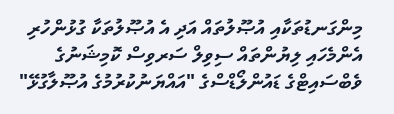މިންގަނޑުތަކާއި އުޞޫލުތައް އަދި އެ އުޞޫލުތަކާ ގުޅުންހުރި އެންމެހައި ލިޔުންތައް ސިވިލް ސަރވިސް ކޮމިޝަނުގެ ވެބްސައިޓްގެ ޑައުންލޯޑްސްގެ "އައްޔަނުކުރުމުގެ އުޞޫލާގުޅޭ"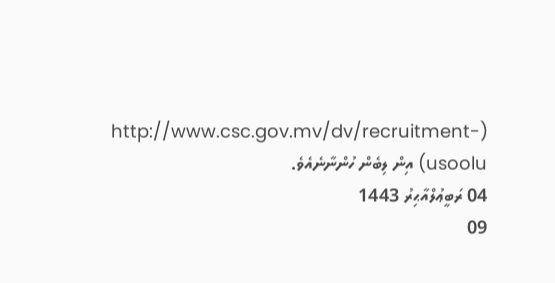(http://www.csc.gov.mv/dv/recruitment-usoolu) އިން ލިބެން ހުންނާނެއެވެ.
04 ރަބީޢުލްއާޙިރު 1443
09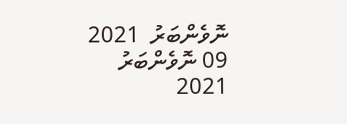ނޮވެންބަރު  2021
09 ނޮވެންބަރު 2021